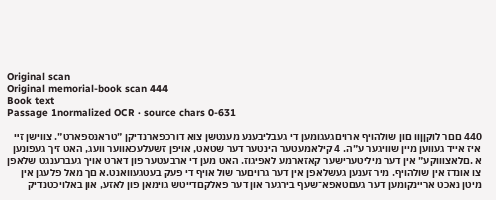Original scan
Original memorial-book scan 444
Book text
Passage 1normalized OCR · source chars 0-631

440 םםר לוקןןװ םון שולהויף ארויםגעגומען די געבליבענע מענטשן צוא דורכפארנדיקן ״טראנספארט״. צװישן זײ איז אייד געװען מיין שװיגער ע״ה. 4 קילאמעטער הינטער דער שטאט, אויפן זשעלעכאװער װעג, האט זיך געפונען א .םלאצװוקע״ אין דער מיליטערישער קאזארמע לאפיגוז. האט מען די ארבעטער פון דארט אויך געברענגט שלאפן צו אונדז אין שולהויף. מיר זענען געשלאפן אין דער גרויםער שול אויף די פעק בעטגעװאנט.א םך מאל פלעגן אין מיטן נאכט ארײנקומען דער געםטאפא־שעף בירגער און דער פאלקםדײטש גוימאן פון לאזע, און באלויכטנדיק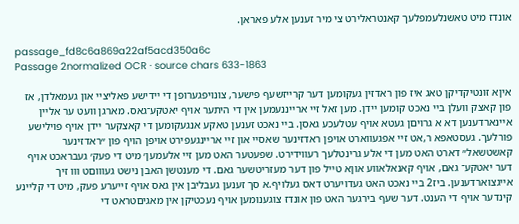אונדז מיט טאשנלעמפלעך קאנטראלירט צי מיר זענען אלע פאראן.

passage_fd8c6a869a22af5acd350a6c
Passage 2normalized OCR · source chars 633-1863

איןא זונטיקדיקן טאג איז פון ראדזין געקומען דער קרײזשעף פישער, צונויפגערופן די ײדישע פאליצײ און געמאלדן, אז פון קאצק װעלן בײ נאכט קומען ײדן. מען זאל זיי ארײננעמען אין די היתער אויף יאטקע־גאס. מארגן װעט ער אלײן אײנארדענען דא א גרויםן געטא אויף עטלעכע גאסן. בײ נאכט זענען טאקע אנגעקומען די קאצקער ײדן אויף פוילישע פורלעך. געסטאפא ר,אט זײ אפגעװארט אויפן ראדזינער שאסיי און זײ ארײנגעפירט אויפן הויף פון ״ראדזינער קאשטשאל״ דארט האט מען די אלע גרינטלעך רעװידירט. שפעטער האט מען זײ אלעמען׳ מיט די פעק׳ געבראכט אויף דער יאטקע־ גאם, אויף קאנאלאװע אוןא טײל פון דער מעזריטשער גאם. די מענטשן האבן נישט געוװםט וװ זיך אײגצוארדענען. ביז2 בײ נאכט האט געדויערט דאס געלויף.א סך זענען געבליבן אין גאס אויף זייערע פעק, מיט די קלײנע קינדער אויף די הענט. דער שעף בירגער האט פון אונדז צוגענומען אויף נעכטיקן אין מאגיםטראט די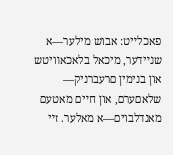פאכלײט: אבוש מילער—א שנײדער, מיכאל בלאכאװיטש און בנימין םרעברניק— שלאםערם, און חײם מאטעם מאנדלבוים—א מאלער. זײ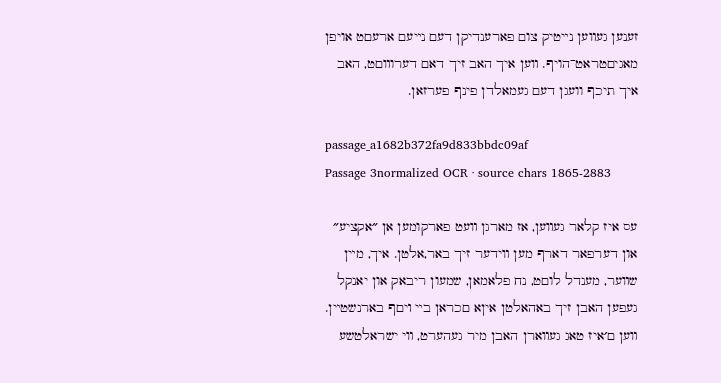זענען געװען נײטיק צום פארענדיקן דעם נײעם ארעםט אויפן מאגיםטראט־הויף. װען איך האב זיך דאם דערוװםט, האב איך תיכף וועגן דעם געמאלדן פינף פערזאן.

passage_a1682b372fa9d833bbdc09af
Passage 3normalized OCR · source chars 1865-2883

עס איז קלאר געװען, אז מארגן װעט פארקומען אן ״אקציע״ און דערפאר דארף מען װידער זיך באר,אלטן. איך, מײן שװער, מענדל לוםט, נח פלאמאן, שמעון ריבאק און יאנקל געפען האבן זיך באהאלטן איןא םכראן בײ ױםף בארנשטײן. װען ם׳איז טאג געװארן האבן מיר געהערט, װי ישראלטשע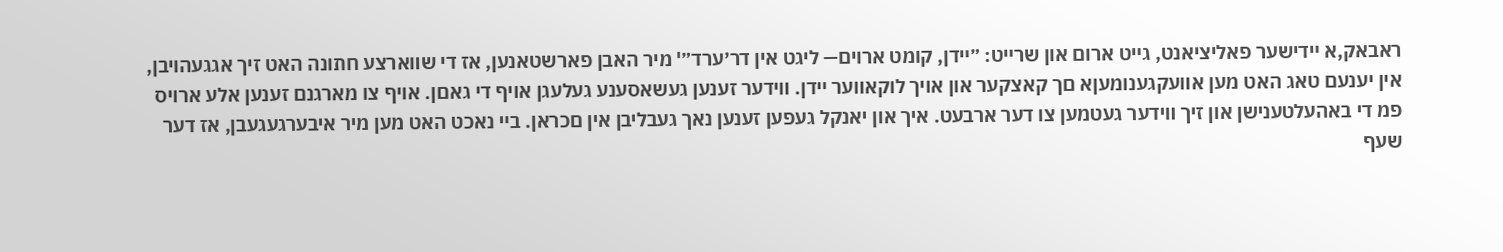ראבאק,א ײדישער פאליציאנט, גײט ארום און שרײט: ״ײדן, קומט ארוים— ליגט אין דר׳ערד״' מיר האבן פארשטאנען, אז די שװארצע חתונה האט זיך אגגעהויבן, אין יענעם טאג האט מען אװעקגענומעןא םך קאצקער און אויך לוקאװער ײדן. װידער זענען געשאסענע געלעגן אויף די גאםן. אויף צו מארגנם זענען אלע ארויס פמ די באהעלטענישן און זיך װידער געטמען צו דער ארבעט. איך און יאנקל געפען זענען נאך געבליבן אין םכראן. בײ נאכט האט מען מיר איבערגעגעבן, אז דער שעף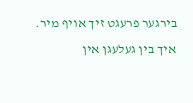בירגער פרעגט זיך אויף מיר. איך בין געלעגן אין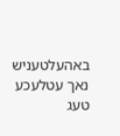באהעלטעניש נאך עטלעכע טעג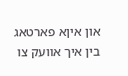און איןא פארטאג בין איך אװעק צו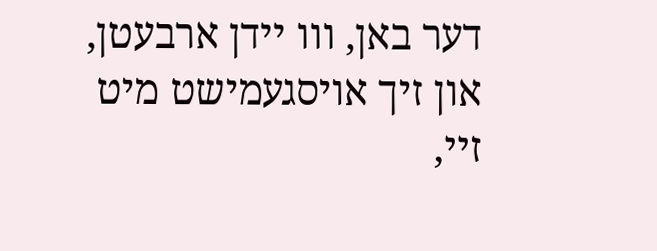דער באן, וװ ײדן ארבעטן, און זיך אויסגעמישט מיט זײ,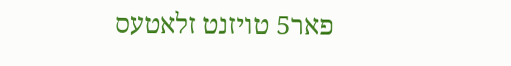פאר5 טויזנט זלאטעס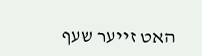האט זײער שעף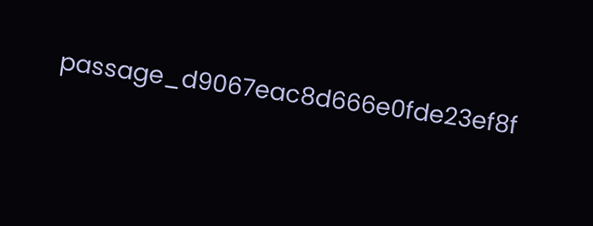passage_d9067eac8d666e0fde23ef8f